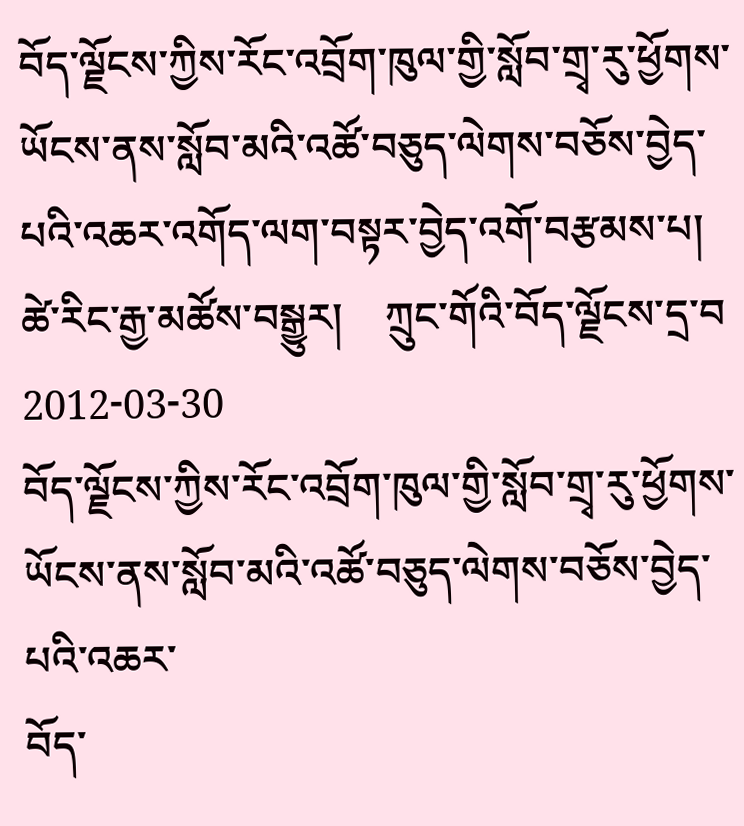བོད་ལྗོངས་ཀྱིས་རོང་འབྲོག་ཁུལ་གྱི་སློབ་གྲྭ་རུ་ཕྱོགས་ཡོངས་ནས་སློབ་མའི་འཚོ་བཅུད་ལེགས་བཅོས་བྱེད་པའི་འཆར་འགོད་ལག་བསྟར་བྱེད་འགོ་བརྩམས་པ།
ཚེ་རིང་རྒྱ་མཚོས་བསྒྱུར།    ཀྲུང་གོའི་བོད་ལྗོངས་དྲ་བ    2012-03-30
བོད་ལྗོངས་ཀྱིས་རོང་འབྲོག་ཁུལ་གྱི་སློབ་གྲྭ་རུ་ཕྱོགས་ཡོངས་ནས་སློབ་མའི་འཚོ་བཅུད་ལེགས་བཅོས་བྱེད་པའི་འཆར་
བོད་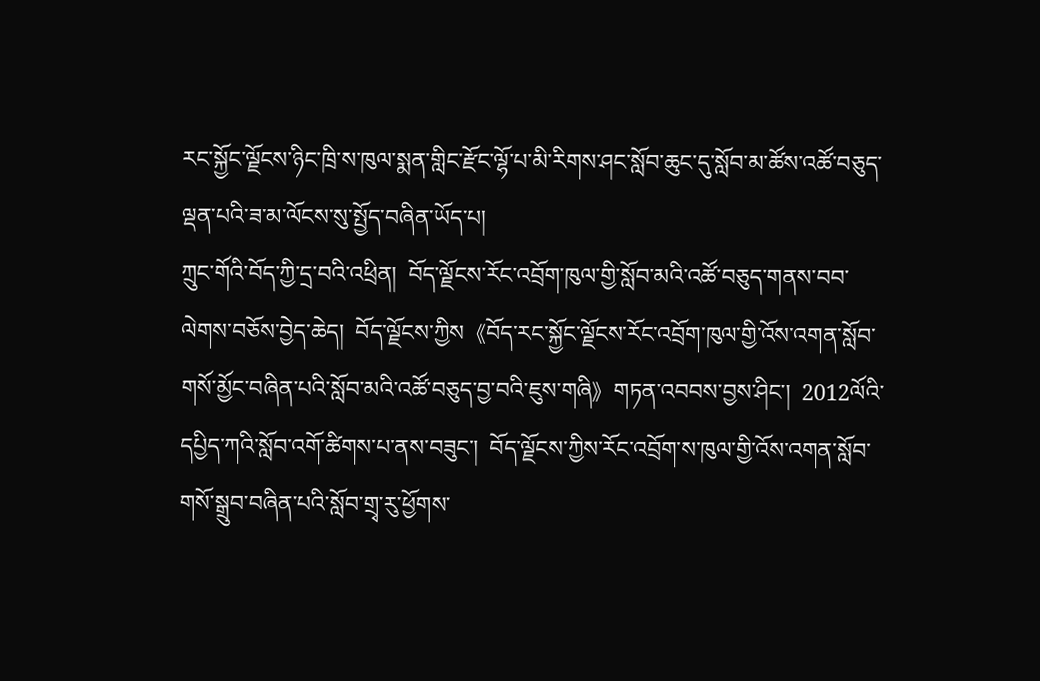རང་སྐྱོང་ལྗོངས་ཉིང་ཁྲི་ས་ཁུལ་སྨན་གླིང་རྫོང་ལྷོ་པ་མི་རིགས་ཤང་སློབ་ཆུང་དུ་སློབ་མ་ཚོས་འཚོ་བཅུད་ལྡན་པའི་ཟ་མ་ལོངས་སུ་སྤྱོད་བཞིན་ཡོད་པ།
ཀྲུང་གོའི་བོད་ཀྱི་དྲ་བའི་འཕྲིན།  བོད་ལྗོངས་རོང་འབྲོག་ཁུལ་གྱི་སློབ་མའི་འཚོ་བཅུད་གནས་བབ་ལེགས་བཅོས་བྱེད་ཆེད།  བོད་ལྗོངས་ཀྱིས《བོད་རང་སྐྱོང་ལྗོངས་རོང་འབྲོག་ཁུལ་གྱི་འོས་འགན་སློབ་གསོ་མྱོང་བཞིན་པའི་སློབ་མའི་འཚོ་བཅུད་བྱ་བའི་ཇུས་གཞི》གཏན་འབབས་བྱས་ཤིང་།  2012ལོའི་དཔྱིད་ཀའི་སློབ་འགོ་ཚིགས་པ་ནས་བཟུང་།  བོད་ལྗོངས་ཀྱིས་རོང་འབྲོག་ས་ཁུལ་གྱི་འོས་འགན་སློབ་གསོ་སྒྲུབ་བཞིན་པའི་སློབ་གྲྭ་རུ་ཕྱོགས་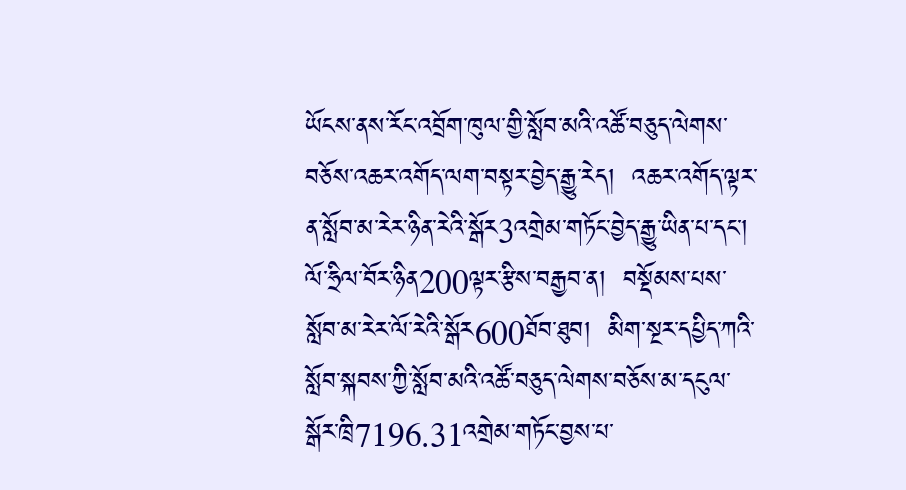ཡོངས་ནས་རོང་འབྲོག་ཁུལ་གྱི་སློབ་མའི་འཚོ་བཅུད་ལེགས་བཅོས་འཆར་འགོད་ལག་བསྟར་བྱེད་རྒྱུ་རེད།  འཆར་འགོད་ལྟར་ན་སློབ་མ་རེར་ཉིན་རེའི་སྒོར3འགྲེམ་གཏོང་བྱེད་རྒྱུ་ཡིན་པ་དང་།  ལོ་ཧྲིལ་བོར་ཉིན200ལྟར་རྩིས་བརྒྱབ་ན།  བསྡོམས་པས་སློབ་མ་རེར་ལོ་རེའི་སྒོར600ཐོབ་ཐུབ།  མིག་སྔར་དཔྱིད་ཀའི་སློབ་སྐབས་ཀྱི་སློབ་མའི་འཚོ་བཅུད་ལེགས་བཅོས་མ་དངུལ་སྒོར་ཁྲི7196.31འགྲེམ་གཏོང་བྱས་པ་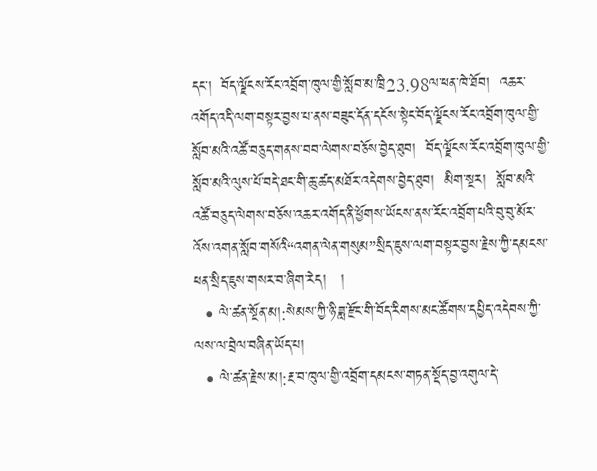དང་།  བོད་ལྗོངས་རོང་འབྲོག་ཁུལ་གྱི་སློབ་མ་ཁྲི23.98ལ་ཕན་ཁེ་ཐོབ།  འཆར་འགོད་འདི་ལག་བསྟར་བྱས་པ་ནས་བཟུང་དོན་དངོས་སྟེང་བོད་ལྗོངས་རོང་འབྲོག་ཁུལ་གྱི་སློབ་མའི་འཚོ་བཅུད་གནས་བབ་ལེགས་བཅོས་བྱེད་ཐུབ།  བོད་ལྗོངས་རོང་འབྲོག་ཁུལ་གྱི་སློབ་མའི་ལུས་པོ་བདེ་ཐང་གི་ཆུ་ཚད་མཐོར་འདེགས་བྱེད་ཐུབ།  མིག་སྔར།  སློབ་མའི་འཚོ་བཅུད་ལེགས་བཅོས་འཆར་འགོད་ནི་ཕྱོགས་ཡོངས་ནས་རོང་འབྲོག་པའི་བུ་བུ་མོར་འོས་འགན་སློབ་གསོའི“འགན་ལེན་གསུམ”སྲིད་ཇུས་ལག་བསྟར་བྱས་རྗེས་ཀྱི་དམངས་ཕན་སྲིད་ཇུས་གསར་བ་ཞིག་རེད།   །
  • ལེ་ཚན་སྔོན་མ།:སེམས་ཀྱི་ཉི་ཟླ་རྫོང་གི་བོད་རིགས་མང་ཚོགས་དཔྱིད་འདེབས་ཀྱི་ལས་ལ་བྲེལ་བཞིན་ཡོད་པ།
  • ལེ་ཚན་རྗེས་མ།:རྔ་བ་ཁུལ་གྱི་འབྲོག་དམངས་གཏན་སྡོད་བྱ་འགུལ་དེ་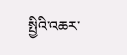སྤྱིའི་འཆར་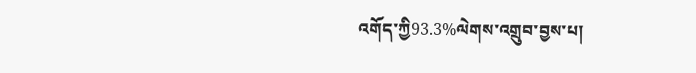འགོད་ཀྱི93.3%ལེགས་འགྲུབ་བྱས་པ།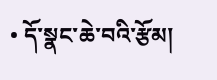• དོ་སྣང་ཆེ་བའི་རྩོམ།